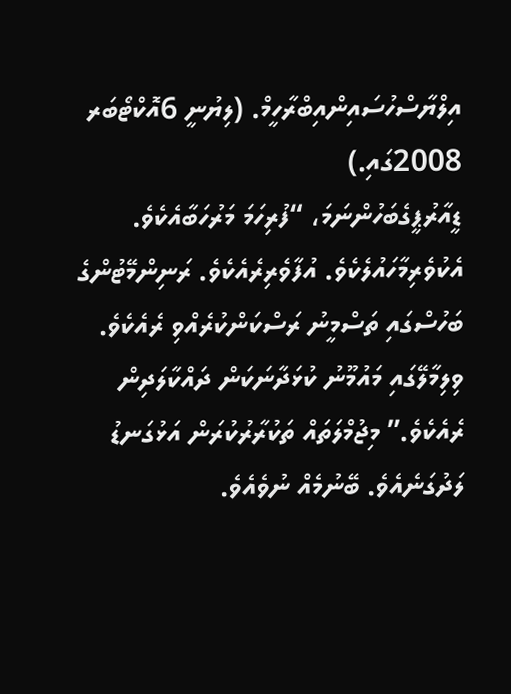އިލްޔާސްހުސައިންއިބްރާހީމް. (ލިޔުނީ 6އޮކްޓޯބަރ 2008ގައި.)
ޑީއާރުޕީގެބަހުންނަމަ، “ފުރިހަމަ މަރުހަބާއެކެވެ. އެކުވެރިމާހައުލެކެވެ. އުފާވެރިރެއެކެވެ. ރަނިންމޭޓުންގެ ބަހުސްގައި ތަސްމީނު ރަސްކަންކުރެއްވި ރެއެކެވެ. ވިލިމާލޭގައި މައުމޫނު ކުޅަދާނަކަން ދައްކާލަދިން ރެއެކެވެ.” މިޖުމްލަތައް ތަކުރާރުކުރަން އަޅުގަނޑު ލަދުގަނެއެވެ. ބޭނުމެއް ނުވެއެވެ.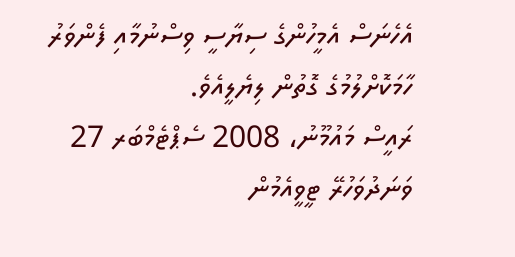އެހެނަސް އެމީހުންގެ ސިޔާސީ ވިސްނުމާއި ފެންވަރު ހާމަކޮށްލުމުގެ ގޮތުން ލިޔެލީއެވެ.
ރައީސް މައުމޫނު، 2008 ސެޕްޓެމްބަރ 27 ވަނަދުވަހުރޭ ޓީވީއެމުން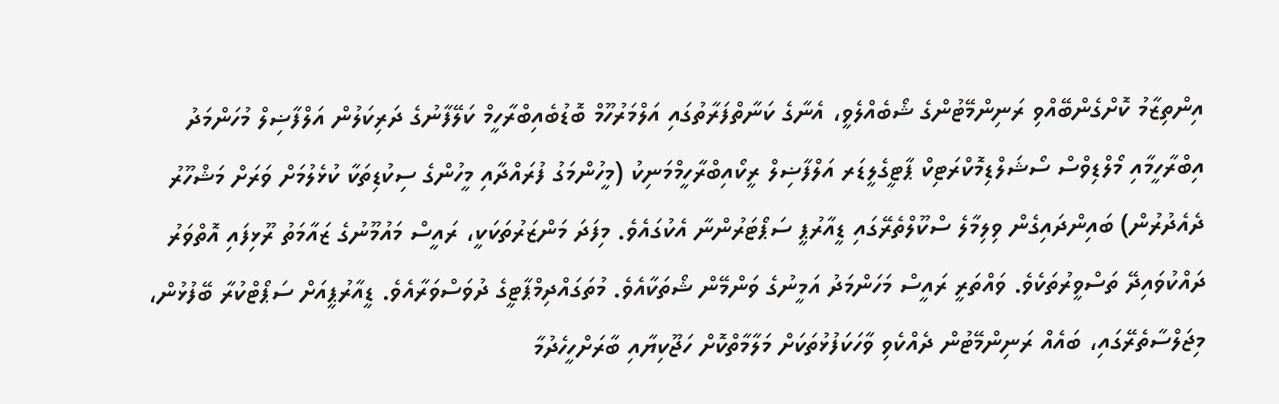އިންތިޒާމު ކޮށްގެންބޭއްވި ރަނިންމޭޓުންގެ ޝޯބެއްލެވީ، އެނާގެ ކަނާތްފަރާތުގައި އަލްމަރުހޫމް ބޮޑުބެއިބްރާހީމް ކަލޭފާނުގެ ދަރިކަލުން އަލްފާޟިލް މުހަންމަދު އިބްރާހީމާއި މޯލްޑިވްސް ސޯޝަލްޑިމޮކްރަޓިކް ޕާޓީގެލީޑަރ އަލްފާޟިލް ރީކޯއިބްރާހީމްމަނިކު (މީހުންމަގު ފުރައްދާއި މީހުންގެ ސިކުޑިތަކާ ކުޅެލުމަށް ވަރަށް މަޝްހޫރު ދެއެދުރުން) ބައިންދައިގެން ވިލިމާލެ ސްކޫލްތެރޭގައި ޑީއާރުޕީ ސަޕޯޓަރުންނާ އެކުގައެވެ. މިފަދަ މަންޒަރުތަކަކީ، ރައީސް މައުމޫނުގެ ޒައާމަތު ރޫޅިފައި އޮތްވަރު ދައްކުވައިދޭ ތަސްވީރުތަކެވެ. ވައްތަރީ ރައީސް މަހަންމަދު އަމީނުގެ ވަންމޭން ޝޯތަކާއެވެ. މުތަގައްދިމްޕާޓީގެ ދުވަސްވަރާއެވެ. ޑީއާރުޕީއަށް ސަޕޯޓްކުރާ ބޭފުޅުން، މިޖަލްސާތެރޭގައި، ބައެއް ރަނިންމޭޓުން ދެއްކެވި ވާހަކަފުޅުތަކަށް މަލާމާތްކޮށް ހަޖޫކިޔާއި ބާރަށްހީހެދުމާ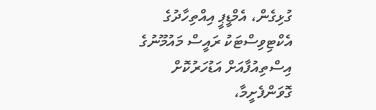ގުޅިގެން، އެމްޑީޕީ އިއްތިހާދުގެ އެކްޓިވިސްޓަކު ރައީސް މައުމޫނުގެ އިސްތިއުފާއަށް އަޑުހަރުކޮށް ގޮވަންފެށީމާ،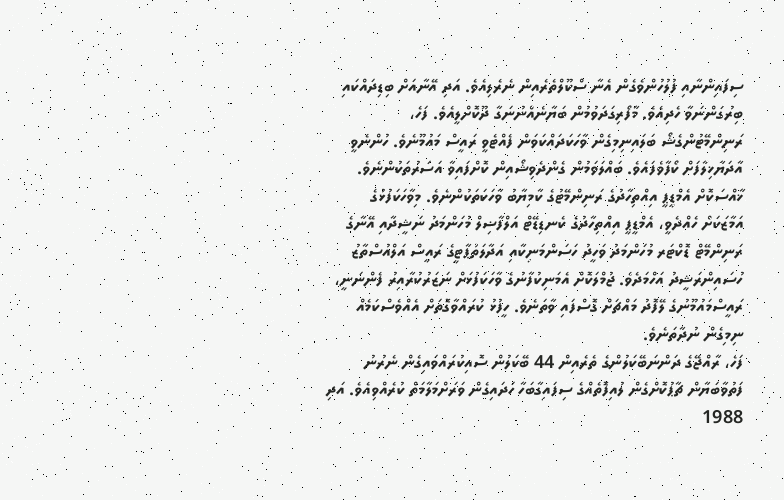ސިފައިންނާއި ފުލުހުންވެގެން އެނާ ސްކޫލްތެރެއިން ނެރެލިއެވެ. އަދި އޭނާއަށް ބިޑިދައްކައި ބިރުގަންނަވާ ހެދިއެވެ. މާފޯރިގަދަވުމުން ބަޔާނެއްނުނަގާ ދޫކޮށްލީއެވެ. ފަހެ، ރަނިންމޭޓުންގެޝޯ ބަލައިނިމިގެން ވާހަކަދައްކަވަން ފެއްޓެވީ ރައީސް މައުމޫނެވެ. ހުންނެވީ އާދަޔާޚިލާފަށް ކޯފާވެފައެވެ. ބައްލަވަމުން ގެންދެވިޝޯއިން ކޮށްފައިވާ އަސަރުތަކުންނެވެ. ޚާއްސަކޮށް އެމްޑީޕީ އިއްތިހާދުގެ ރަނިންމޭޓުގެ ކާމިޔާބު ވާހަކަތަކުންނެވެ. މިވާހަކަފުޅުގެ އަމާޒަކަށް ހެއްދެވީ، އެމްޑީޕީ އިއްތިހާދުގެ ކެނޑިޑޭޓް އަލްފާޟިލް މުހަންމަދު ނަޝީދާއި އޭނާގެ ރަނިންމޭޓް ޑޮކްޓަރ މުހަންމަދު ވަހީދު ހަސަންމަނިކާއި އަދާލަތުޕާޓީގެ ރައީސް އަލްއުސްތާޒު ހުސައިންރަޝީދު އަހްމަދެވެ. ޖުމްލަކޮށް އެމަނިކުފާނުގެ ވާހަކަފުޅަށް ނަޒަރުކުރާއިރު ފެންނަނީ، ރައީސްމައުމޫނުގެ ލޭފޮދު މައްޗަށް ގޮސްފައި ވާތަނެވެ. ހީފުޅު ކުރައްވާގޮތަށް އެއްވެސްކަމެއް ނިމިގެން ނުދާތަނެވެ.
ފަހެ، ރާއްޖޭގެ ދަންނަބޭކަލުންގެ ތެރެއިން 44 ބޭކަލުން ސޮއިކުރައްވައިގެން ނެރުނު ފަތުވާބަޔާން ޗާޕުކޮށްގެން ލުއިފޮތެއްގެ ސިފައިގާބަހާ ހަދައިގެން ވަރަށްމަލާމަތް ކުރެއްވިއެވެ. އަދި 1988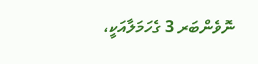ނޮވެންބަރ 3 ގެހަމަލާއަކީ،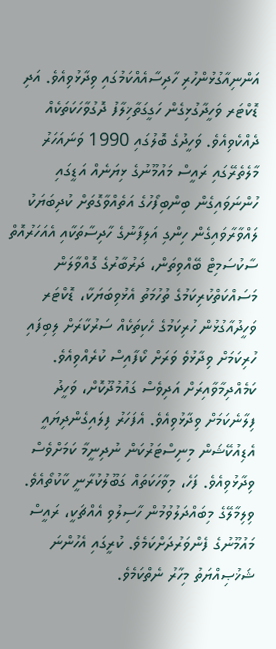އަންނިއާގުޅުންހުރި ހާދިސާއެއްކަމުގައި ވިދާޅުވިއެވެ. އަދި ޑޮކްޓަރ ވަހީދާގުޅިގެން ހަގީގަތާޚިލާފު ދޮގުވާހަކަތަކެއް ދެއްކެވިއެވެ. ވަހީދުގެ ބޮލުގައި 1990 ވަނައަހަރު މާލެތެރޭގައި ރައީސް މައުމޫނުގެ ޅިޔަނެއް އަޑީގައި ހުންނަވައިގެން ބިންބިފޯހުގެ އަތެއްވާގޮތަށް ކުދިބަޔަކު ލައްވާރާވައިގެން ހިންގި އަލިފާނުގެ ހާދިސާތަކާއި އެއަހަރުއޮތް ސާކުސަމިޓް ބޭއްވިތަން، ދަރުބާރުގެ ގޮއްވާލަން މަސައްކަތްކުރިކަމުގެ ތުހުމަތު އެޅުވިބަޔަކާ، ޑޮކްޓަރ ވަހީދުއާގުޅުން ހުރިކަމުގެ ހެކިތަކެއް ސަރުކާރަށް ލިބިފައި ހުރިކަމަށް ވިދާޅުވެ ވަރަށް ކޯފާއިސް ކުރެއްވިއެވެ. ކަމެއްދިމާވާއިރަށް އަދިވެސް ގައުމުދޫކޮށް، ވަހީދު ފިލާނެކަމަށް ވިދާޅުވިއެވެ. އެފަހަރު ފިލައިގެންދިޔައީ އެޑިއުކޭޝަން މިނިސްޓަރުކަން ނުދިނީމާ ކަމަށްވެސް ވިދާޅުވިއެވެ. ފަހެ، މިވާހަކަތައް ގަބޫލުކުރާނީ ކާކުތޯއެވެ. ވިލިމާލޭގެ މިބައްދަލުވުމުން ހާސިލުވި އެއްޗަކީ، ރައީސް މައުމޫނުގެ ފެންވަރުދަށްކަމެވެ. ކުރީގައި އެހުންނަ ޝަޚުޞިއްޔަތު މިހާރު ނެތްކަމެވެ.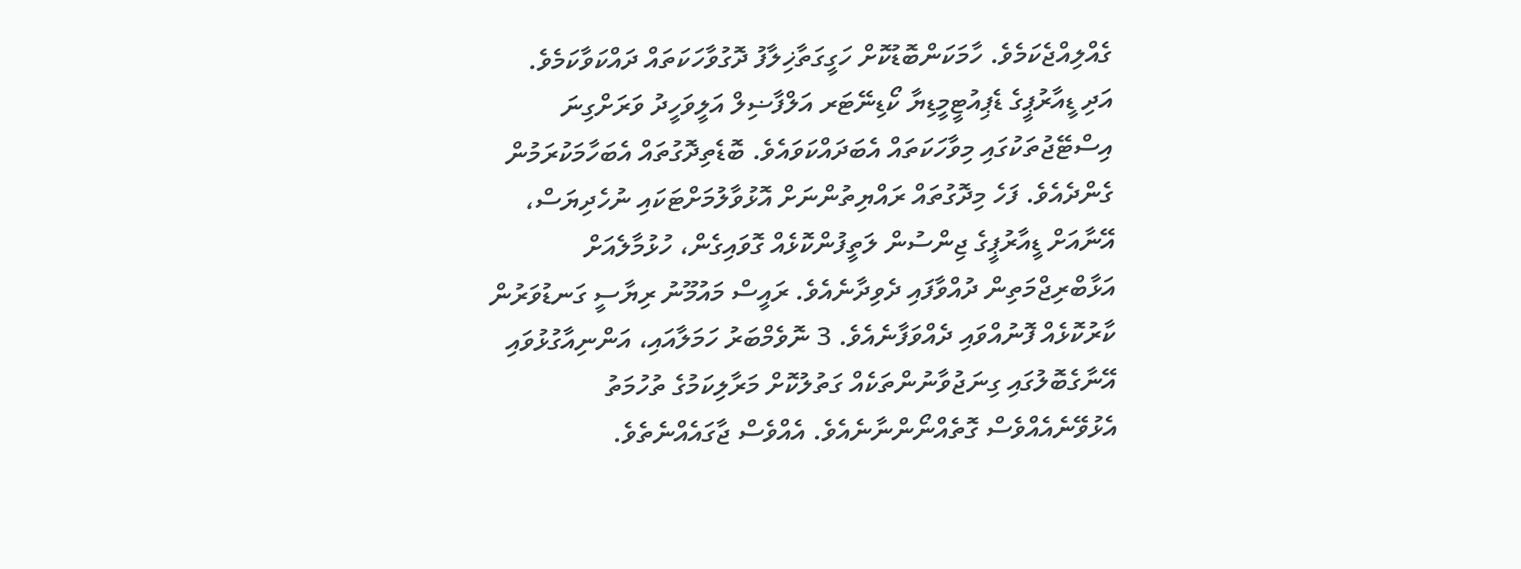ގެއްލިއްޖެކަމެވެ. ހާމަކަންބޮޑުކޮށް ހަގީގަތާޚިލާފު ދޮގުވާހަކަތައް ދައްކަވާކަމެވެ.
އަދި ޑީއާރުޕީގެ ޑެޕިއުޓީމީޑިޔާ ކޯޑިނޭޓަރ އަލްފާޟިލް އަލީވަހީދު ވަރަށްގިނަ އިސްޓޭޖުތަކުގައި މިވާހަކަތައް އެބަދައްކަވައެވެ. ބޮޑެތިދޮގުތައް އެބަހާމަކުރަމުން ގެންދެއެވެ. ފަހެ މިދޮގުތައް ރައްޔިތުންނަށް އޮޅުވާލުމަށްޓަކައި ނުހެދިޔަސް، އޭނާއަށް ޑީއާރުޕީގެ ޖިންސުން ލަތީފުންކޮޅެއް ގޮވައިގެން، ހުޅުމާލެއަށް އަޅާބްރިޖްމަތިން ދުއްވާފައި ދެވިދާނެއެވެ. ރައީސް މައުމޫނު ރިޔާސީ ގަނޑުވަރުން ކާރުކޮޅެއް ފޮނުއްވައި ދެއްވަފާނެއެވެ. 3 ނޮވެމްބަރު ހަމަލާއައި، އަންނިއާގުޅުވައި އޭނާގެބޮލުގައި ގިނަޖުވާނުންތަކެއް ގަތުލުކޮށް މަރާލިކަމުގެ ތުހުމަތު އެޅުވޭނެއެއްވެސް ގޮތެއްނޯންނާނެއެވެ. އެއްވެސް ޖާގައެއްނެތެވެ.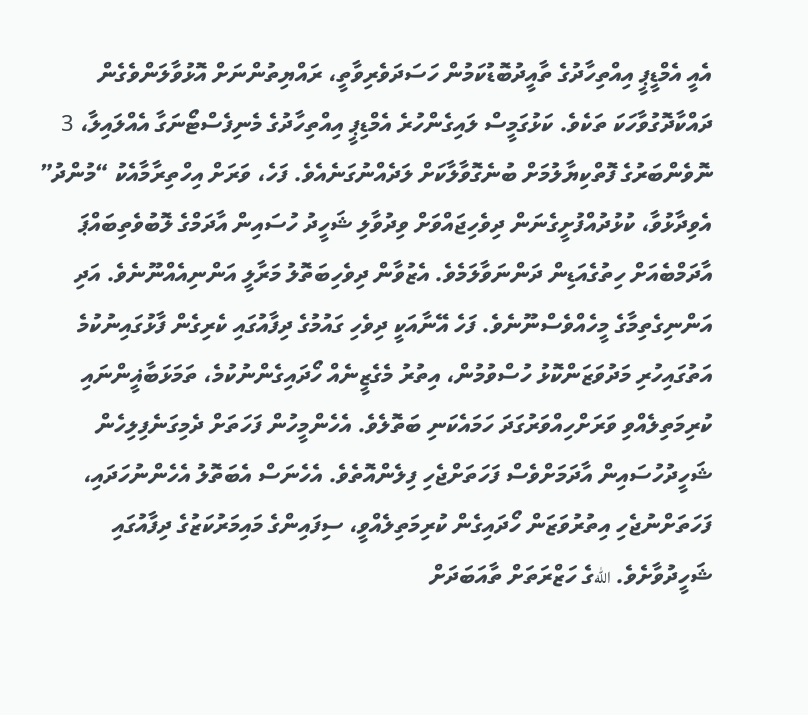އެއީ އެމްޑީޕީ އިއްތިހާދުގެ ތާއީދުބޮޑުކަމުން ހަސަދަވެރިވާތީ، ރައްޔިތުންނަށް އޮޅުވާލަންވެގެން ދައްކާދޮގުވާހަކަ ތަކެވެ. ކަޅުގަމީސް ލައިގެންހުރެ އެމްޑިޕީ އިއްތިހާދުގެ މެނިފެސްޓޯނަގާ އެއްލައިލާ، 3 ނޮވެންބަރުގެ ފޮތްކިޔާލުމަށް ބުނެގޮވާލާކަށް ލަދެއްނުގަނެއެވެ. ފަހެ، ވަރަށް އިހްތިރާމާއެކު “މުންދު” އެވިދާޅުވާ، ކުޅުދުއްފުށީގެނަން ދިވެހިޖައްވަށް ވިދުވާލި ޝަހީދު ހުސައިން އާދަމްގެ ލޮބުވެތިބައްޕަ އާދަމްބެއަށް ހިތުގެއަޑިން ދަންނަވާލަމެވެ. އެޒުވާން ދިވެހިބަތޮލު މަރާލީ އަންނިއެއްނޫނެވެ. އަދި އަންނިގެތިމާގެ މީހެއްވެސްނޫނެވެ. ފަހެ އޭނާއަކީ ދިވެހި ގައުމުގެ ދިފާއުގައި ކެރިގެން ފާޅުގައިނުކުމެ އަތުގައިހުރި މަދުވަޒަންކޮޅު ހުސްވުމުން، އިތުރު މެގެޒީނެއް ހޯދައިގެންނުކުމެ، ތަމަޅަބާޣީންނައި ކުރިމަތިލެއްވި ވަރަށްހިއްވަރުގަދަ ހަމައެކަނި ބަތޮލެވެ. އެހެންމީހުން ފަހަތަށް ދެމިގަނެފިލިހެން ޝަހީދުހުސައިން އާދަމަށްވެސް ފަހަތަށްޖެހި ފިލެންއޮތެވެ. އެހެނަސް އެބަތޮލު އެހެންނުހަދައި، ފަހަތަށްނުޖެހި އިތުރުވަޒަން ހޯދައިގެން ކުރިމަތިލެއްވީ، ސިފައިންގެ މައިމަރުކަޒުގެ ދިފާއުގައި ޝަހީދުވާށެވެ. اللهގެ ހަޒްރަތަށް ތާއަބަދަށް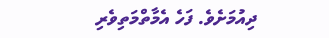ދިއުމަށެވެ. ފަހެ އެމާތްމަތިވެރި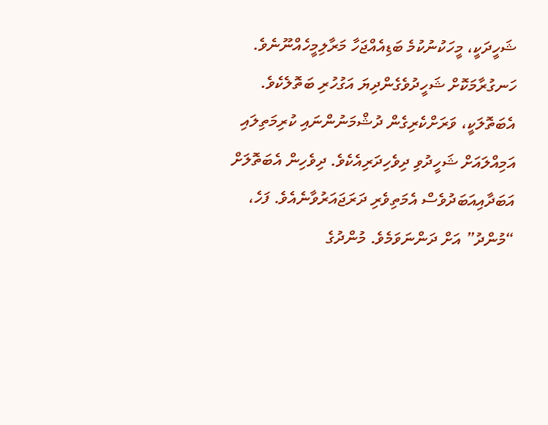ޝަހީދަކީ، މީހަކުނުކުމެ ބަޑިއެއްޖަހާ މަރާލިމީހެއްނޫނެވެ. ހަނގުރާމަކޮށް ޝަހީދުވެގެންދިޔަ އަގުހުރި ބަތޮލެކެވެ. އެބަތޮލަކީ، ވަރަށްކެރިގެން ދުޝްމަނުންނައި ކުރިމަތިލައި އަމިއްލައަށް ޝަހީދުވި ދިވެހިދަރިއެކެވެ. ދިވެހިން އެބަތޮލަށް އަބަދާއިއަބަދުވެސް އެމަތިވެރި ދަރަޖައަރުވާނެއެވެ. ފަހެ، “މުންދު” އަށް ދަންނަވަމެވެ. މުންދުގެ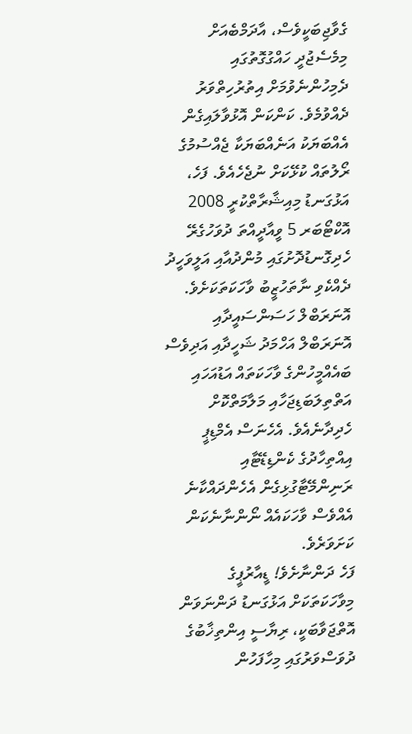ގެވާޖިބަކީވެސް، އާދަމްބެއަށް މިމެސެޖުދީ ހައްގުގޮތުގައި ދެމިހުންނެވުމަށް އިތުރުހިތްވަރު ދެއްވުމެވެ. ކަންކަން އޮޅުވާލައިގެން އެއްބަޔަކު އަނެއްބަޔަކާ ޖެއްސުމުގެ ރޯލުތައް ކުޅޭކަށް ނުޖެހެއެވެ. ފަހެ، އަޅުގަނޑު މިއިޝާރާތްކުރީ 2008 އޮކްޓޯބަރ 5 ވީއާދީއްތަ ދުވަހުގެރޭ ހެދިގޮނޑުދޮށުގައި މުންދުއާއި އަލީވަހީދު ދެއްކެވި ނާތަހުޒީބު ވާހަކަތަކަށެވެ. އޮނަރަބްލް ހަސަންސައީދާއި އޮނަރަބްލް އަހްމަދު ޝަހީދާއި އަދިވެސް ބައެއްމީހުންގެ ވާހަކަތައް އަޑުއަހައި އަތްތިލަބަޑިޖަހާއި މަލާމަތްކޮށް ހެދިދާނެއެވެ. އެހެނަސް އެމްޑިޕީ އިއްތިހާދުގެ ކެންޑިޑޭޓާއި ރަނިންމޭޓާގުޅިގެން އެހެންދައްކާނެ އެއްވެސް ވާހަކައެއް ނޯންނާނެކަން ކަށަވަރެވެ.
ފަހެ ދަންނާށެވެ! ޑީއާރުޕީގެ މިވާހަކަތަކަށް އަޅުގަނޑު ދަންނަވަން އޮތްޖަވާބަކީ، ރިޔާސީ އިންތިޚާބުގެ ދުވަސްވަރުގައި މިހާފަހުން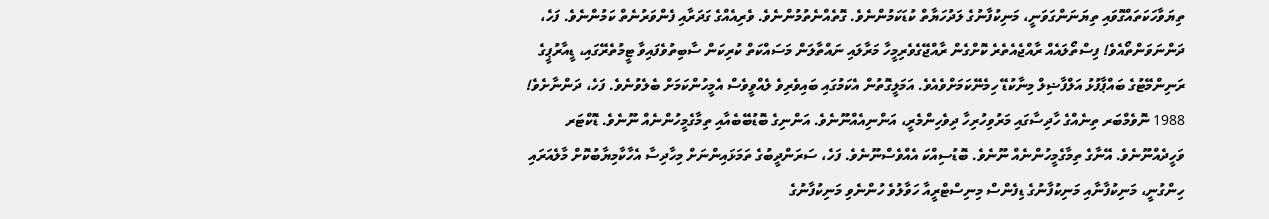ތިޔަވާހަކަތައްގޮވައި ތިޔަނަންގަވަނީ، މަނިކުފާނުގެ ލަދުހަޔާތް ކުޑަކަމުންނެވެ. ގޮތެއްނެތުމުންނެވެ. ވެރިއެއްގެ ގަދަރާއި ފެންވަރުނެތް ކަމުންނެވެ. ފަހެ، ދަންނަވަންތޯއެވެ! ފިސްތޯލައެއް ރާއްޖެއެތެރެ ކޮށްގެން ރާއްޖޭގެވެރިމީހާ މަރާލައި ނައްތާލަން މަސައްކަތް ކުރިކަން ސާބިތުވެފައިވާ ޓީމުތެރޭގައި، ޑީއާރުޕީގެ ރަނިންމޭޓުގެ ބައްޕާފުޅު އަލްފާޟިލް މިނާކުޑޭ ހިމެނޭކަމަށްވެއެވެ. އަމަލީގޮތުން އެކަމުގައި ބައިވެރިވެ ލެއްވީވެސް އެމީހުންކަމަށް ބެލެވުނެވެ. ފަހެ، ދަންނާށެވެ! 1988 ނޮވެމްބަރ ތިނެއްގެ ހާދިސާގައި މަރުވިހުރިހާ ދިވެހިންމެރީ، އަންނިއެއްނޫނެވެ. އަންނިގެ ބޮޑުބޭބެއާއި ތިމާގެމީހުންނެއް ނޫނެވެ. ޑޮކްޓަރ ވަހީދެއްނޫނެވެ. އޭނާގެ ތިމާގެމީހުންނެއް ނޫނެވެ. ބޮޑުސިއްކަ އެއްވެސްނޫނެވެ. ފަހެ، ސަރަންދީބުގެ ތަމަޅައިންނަށް މިހާދިސާ އެހާކާމިޔާބުކޮށް މާލެއަރައި ހިންގުނީ، މަނިކުފާނާއި މަނިކުފާނުގެ ޑިފެންސް މިނިސްޓްރީއާ ހަވާލުވެ ހުންނެވި މަނިކުފާނުގެ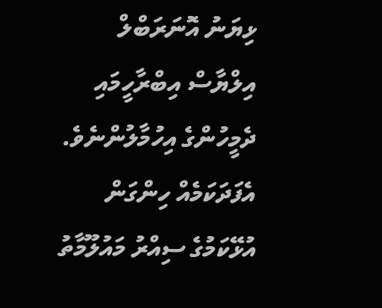ޅިޔަނު އޮނަރަބްލް އިލްޔާސް އިބްރާހީމައި ދެމީހުންގެ އިހުމާލުންނެވެ. އެފަދަކަމެއް ހިންގަން އުޅޭކަމުގެ ސިއްރު މައުލޫމާތު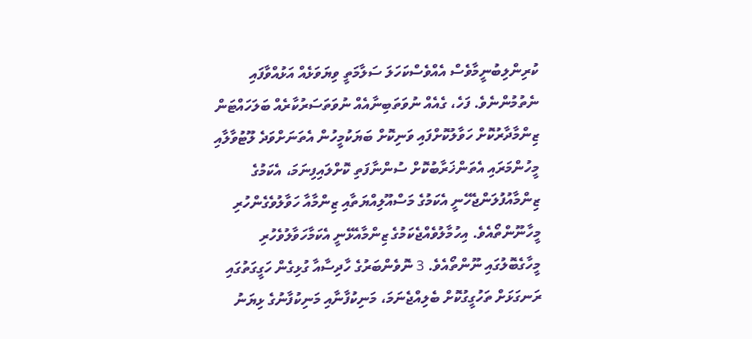ކުރިންލިބުނީމާވެސް އެއްވެސްކަހަލަ ސަލާމަތީ ވިޔަވަޅެއް އަޅުއްވާފައި ނެތުމުންނެވެ. ފަހެ، ގެއެއް ނުވަތަބިނާއެއް ނުވަތަސަރުކާރެއް ބަލަހައްޓަން ޒިންމާދާރުކޮށް ހަވާލުކޮށްފައި ވަނިކޮށް ބަޔަކުމީހުން އެތަނަށްވަދެ ލޫޓުވާލާއި މީހުންމަރައި އެތަންޚަރާބުކޮށް ސުންނާފަތި ކޮށްލައިފިނަމަ، އެކަމުގެ ޒިންމާއުފުލަންޖެހޭނީ އެކަމުގެ މަސްއޫލިއްޔަތާއި ޒިންމާއާ ހަވާލުވެގެންހުރި މީހާނޫންތޯއެވެ. އިހުމާލުވެއްޖެކަމުގެ ޒިންމާއެޅޭނީ އެކަމާހަވާލުވެހުރި މީހާގެބޮލުގައި ނޫންތޯއެވެ. 3 ނޮވެންބަރުގެ ހާދިސާއާ ގުޅިގެން ހަގީގަތުގައި ރަނގަޅަށް ތަހުގީގުކޮށް ބެލިއްޖެނަމަ، މަނިކުފާނާއި މަނިކުފާނުގެ ޅިޔަނު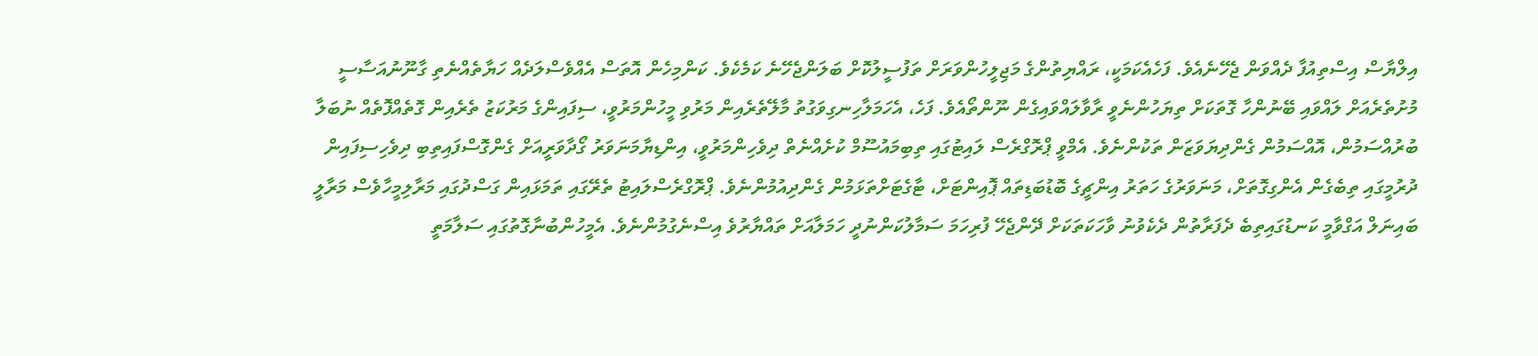އިލްޔާސް އިސްތިއުފާ ދެއްވަން ޖެހޭނެއެވެ. ފަހެއެކަމަކީ، ރައްޔިތުންގެ މަޖިލީހުންވަރަށް ތަފުސީލުކޮށް ބަލަންޖެހޭނެ ކަމެކެވެ. ކަންމިހެން އޮތަސް އެއްވެސްލަދެއް ހަޔާތެއްނެތި ގާނޫނުއަސާސީ މުށުތެރެއަށް ލައްވައި ބޭނުންހާ ގޮތަކަށް ތިޔަހުންނެވީ ރާވާލައްވައިގެން ނޫންތޯއެވެ. ފަހެ، އެހަމަލާހިނގިވަގުތު މާލޭތެރެއިން މަރުވި މީހުންމަރުވީ، ސިފައިންގެ މަރުކަޒު ތެރެއިން ގޮތެއްފޮތެއް ނުބަލާ ބުރުއްސަމުން، އޮއްސަމުން ގެންދިޔަވަޒަން ތަކުންނެވެ. އެމްވީ ޕްރޮގްރެސް ލައިޓުގައި ތިބިމައުސޫމް ކުށެއްނެތް ދިވެހިންމަރުވީ، އިންޑިޔާމަނަވަރު ގޯދާވަރީއަށް ގެންގޮސްފައިތިބި ދިވެހިސިފައިން ދުރުމީގައި ތިބެގެން އެންގިގޮތަށް، މަނަވަރުގެ ހަތަރު އިންޗީގެ ބޮޑުބަޑިތައް ޕޮއިންޓަށް، ޓާގެޓަށްތަޅަމުން ގެންދިއުމުންނެވެ. ޕްރޮގްރެސްލައިޓު ތެރޭގައި ތަމަޅައިން ގަސްދުގައި މަރާލިމީހާވެސް މަރާލީ ބައިނަލް އަގްވާމީ ކަނޑުގައިތިބެ ދެފަރާތުން ދެކެވުނު ވާހަކަތަކަށް ދޭންޖެހޭ ފުރިހަމަ ސަމާލުކަންނުދީ ހަމަލާއަށް ތައްޔާރުވެ އިސްނެގުމުންނެވެ. އެމީހުންބުނާގޮތުގައި ސަލާމަތީ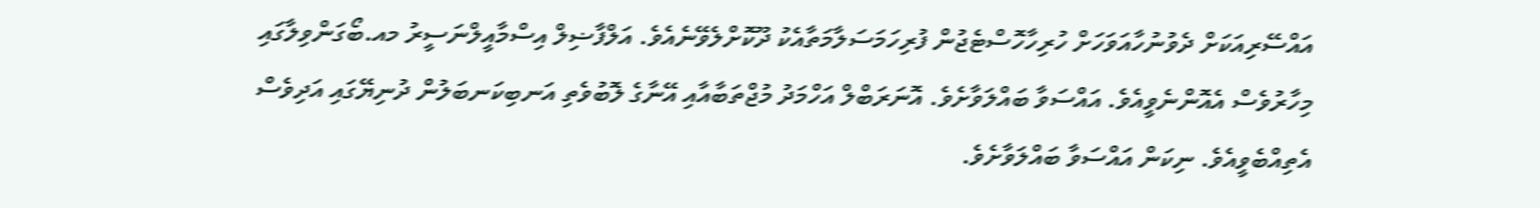އައްސޭރިއަކަށް ދެވުނުހާއަވަހަށް ހުރިހާހޮސްޓެޖުން ފުރިހަމަސަލާމަތާއެކު ދޫކޮށްލެވޭނެއެވެ. އަލްފާޟިލް އިސްމާއީލްނަސީރު މއ.ބޯގަންވިލާގައި މިހާރުވެސް އެއޮންނެވީއެވެ. އައްސަވާ ބައްލަވާށެވެ. އޮނަރަބްލް އަހްމަދު މުޖްތަބާއާއި އޭނާގެ ލޮބުވެތި އަނބިކަނބަލުން ދުނިޔޭގައި އަދިވެސް އެތިއްބެވީއެވެ. ނިކަން އައްސަވާ ބައްލަވާށެވެ.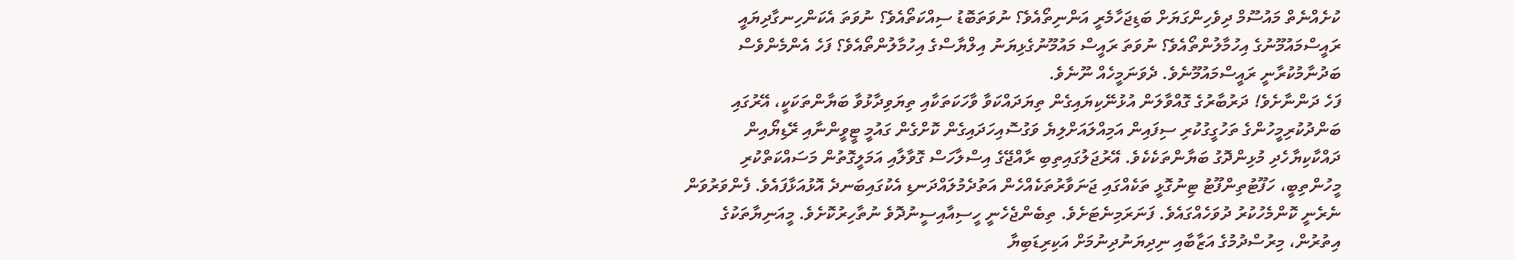ކުށެއްނެތް މައުސޫމް ދިވެހިންގަޔަށް ބަޑިޖަހާމެރީ އަންނިތޯއެވެ؟ ނުވަތަބޮޑު ސިއްކަތޯއެވެ؟ ނުވަތަ އެކަންހިނގާދިޔައީ ރައީސްމައުމޫނުގެ އިހުމާލުންތޯއެވެ؟ ނުވަތަ ރައީސް މައުމޫނުގެޅިޔަނު އިލްޔާސްގެ އިހުމާލުންތޯއެވެ؟ ފަހެ އެންމެންވެސް ބަދުނާމުކުރާނީ ރައީސްމައުމޫނެވެ. ދެވަނަމީހެއް ނޫނެވެ.
ފަހެ ދަންނާށެވެ! ދަރުބާރުގެ ގޮއްވާލަން އުޅުނޭކިޔައިގެން ތިޔަދައްކަވާ ވާހަކަތަކާއި ތިޔަވިދާޅުވާ ބަޔާންތަކަކީ، އޭރުގައި ބަންދުކުރިމީހުންގެ ތަހުގީގުކުރި ސިފައިން އަމިއްލައަށްލިޔެ ވަގުސޮއިހަދައިގެން ކޮށްގެން ގައުމީ ޓީވީންނާއި ރޭޑިޔޯއިން ދައްކާކިޔާހެދި މުޅިންދޮގު ބަޔާންތަކެކެވެ. އޭރުޖަލުގައިތިބި ރާއްޖޭގެ އިސްލާހަސް ގޮވާލާއި އަމަލީގޮތުން މަސައްކަތްކުރި މީހުންތިބީ، ހަފޫޓުތިންފޫޓު ޓިނުގޮޅީ ތަކެއްގައި ޖަނަވާރުތަކެއްހެން އަތުދެމުލައްދަނޑި އެކުގައިބަނދެ އޮޅުއަޅާފައެވެ. ފެންވަރުވަން ނެރެނީ ކޮންމެހުކުރު ދުވަހެއްގައެވެ. ފަނަރަމިނެޓަށެވެ. ތިބެންޖެހެނީ ހީސިއާއިސީނުދޮވެ ނުތާހިރުކޮށެވެ. މީއަނިޔާތަކުގެ އިތުރުން، މިރުސްދުމުގެ އަޒާބާއި ނިދިޔަނުދިނުމަށް އަކިރިޑަބިޔާ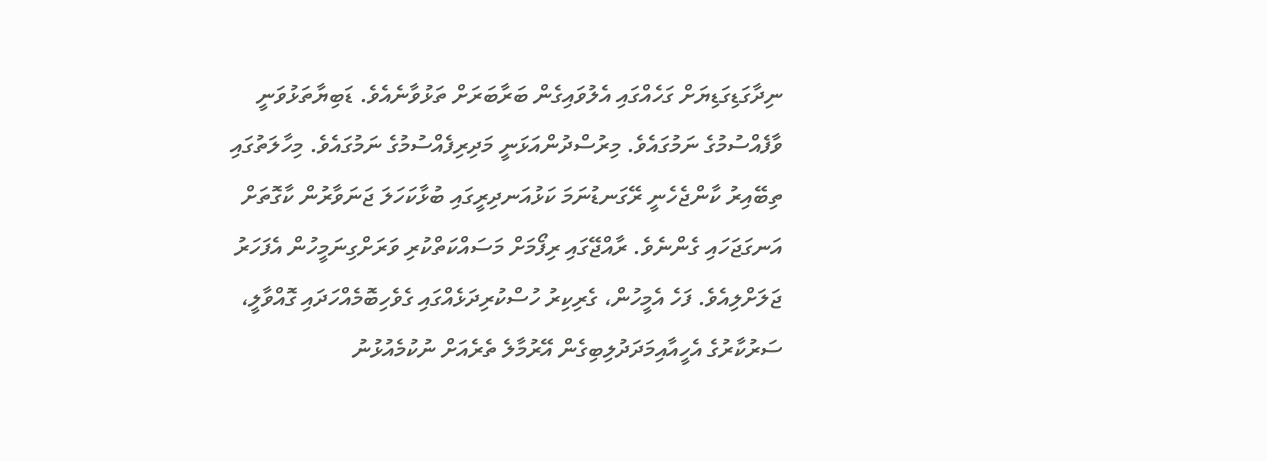ނިދާގަޑިގަޑިޔަށް ގަހެއްގައި އެލުވައިގެން ބަރާބަރަށް ތަޅުވާނެއެވެ. ޑަބިޔާތަޅުވަނީ ވާފެއްސުމުގެ ނަމުގައެވެ. މިރުސްދުންއަޅަނީ މަދިރިފެއްސުމުގެ ނަމުގައެވެ. މިހާލަތުގައި ތިބޭއިރު ކާންޖެހެނީ ރޭގަނޑުނަމަ ކަޅުއަނދިރީގައި ބުޅާކަހަލަ ޖަނަވާރުން ކާގޮތަށް އަނގަޖަހައި ގެންނެވެ. ރާއްޖޭގައި ރިފޯމަށް މަސައްކަތްކުރި ވަރަށްގިނަމީހުން އެފަހަރު ޖަލަށްލިއެވެ. ފަހެ އެމީހުން، ގެރިކިރު ހުސްކުރިދަޅެއްގައި ގެވެހިބޮމެއްހަދައި ގޮއްވާލީ، ސަރުކާރުގެ އެހީއާއިމަދަދުލިބިގެން އޭރުމާލެ ތެރެއަށް ނުކުމެއުޅުނު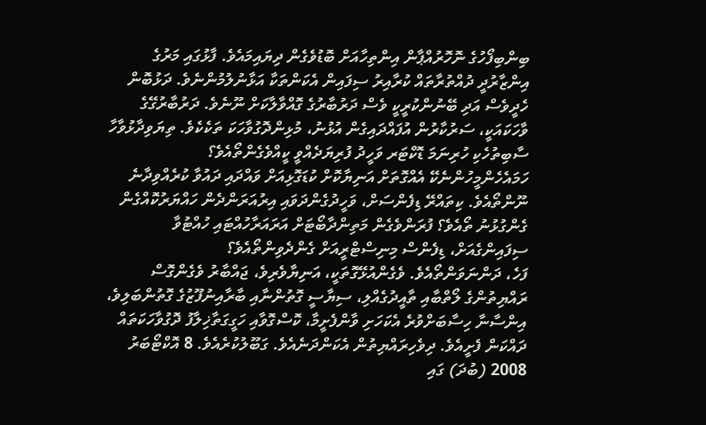ބިންބިފޯހުގެ ނޮހޮރުއްޕާން އިންތިހާއަށް ބޮޑުވެގެން ދިޔައިމައެވެ. ފާޅުގައި މަރުގެ އިންޒާރުދީ ދުއްތުރާތައް ކުރާއިރު ސިފައިން އެކަންތަކާ އަޅާނުލުމުންނެވެ. ދަޅުބޮން ހެދީވެސް އަދި ބޭނުންކުރީކީ ވެސް ދަރުބާރުގެ ގޮއްވާލާކަށް ނޫނެވެ. ދަރުބާރުގޭގެ ވާހަކައަކީ، ސަރުކާރުން އުފައްދައިގެން އުޅުނު، މުޅިންދޮގުވާހަކަ ތަކެކެވެ. ތިޔަވިދާޅުވާހާ ސާބިތުހެކި ހުރިނަމަ ޑޮކްޓަރ ވަހީދު ފުރިޔަދެއްވީ ކީއްވެގެންތޯއެވެ؟ ހަމައެހެންމީހުންނެކޭ އެއްގޮތަށް އަނިޔާކޮށް ކުޑަގޮޅިއަށް ވައްދައި ދައުވާ ކުރެއްވިދާނެ ނޫންތޯއެވެ. ކިތައްރޭ ޑިފެންސަށް، ވަހީދުގެންދަވައި އިރުއަރަންދެން ހައްޔަރުކޮއްގެން ގެންގުޅުނު ތޯއެވެ؟ ފުރަންވެގެން މަތިންދާބޯޓަށް އަރައަރާހުއްޓައި ހުއްޓުވާ ސިފައިންގެއަށް، ޑިފެންސް މިނިސްޓްރީއަށް ގެންދެވިންތޯއެވެ؟
ފަހެ، ދަންނަވަންތޯއެވެ. ވެގެންއުޅޭގޮތަކީ، އަނިޔާވެރިވެ، ޖައްބާރު ވެގެންގޮސް ރައްޔިތުންގެ ލޯތްބާއި ތާއީދުގެއްލި، ސިޔާސީ ގޮތުންނާއި ބާރާއިނުފޫޒުގެ ގޮތުންބަލިވެ، އިންސާނާ ހިސާބަށްވުރެ އެކަހަށި ވާންފެށީމާ، ކޮސްގޮވާއި ހަގީގަތާޚިލާފު ދޮގުވާހަކަތައް ދައްކަން ފެށީއެވެ. ދިވެހިރައްޔިތުން އެކަންދަނެއެވެ. ގަބޫލުކުރެއެވެ. 8 އޮކްޓޯބަރު 2008 (ބުދަ) ގައި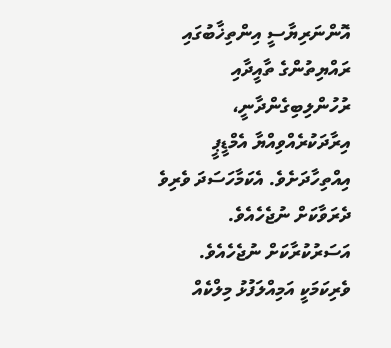އޮންނަރިޔާސީ އިންތިޚާބުގައި ރައްޔިތުންގެ ތާއީދާއި ރުހުންލިބިގެންދާނީ، އިރާދަކުރެއްވިއްޔާ އެމްޑީޕީ އިއްތިހާދަށެވެ. އެކަމާހަސަދަ ވެރިވެ ދެރަވާކަށް ނުޖެހެއެވެ. އަސަރުކުރާކަށް ނުޖެހެއެވެ. ވެރިކަމަކީ އަމިއްލަފުޅު މިލްކެއް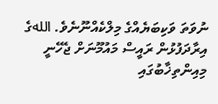ނުވަތަ ވަކިބަޔެއްގެ މިލްކެއްނޫނެވެ. اللهގެ އިރާދަފުޅުން ރައީސް މައުމޫނަށް ޖެހޭނީ މިއިންތިޚާބުގައި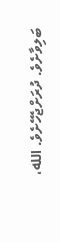ބަލިވާށެވެ. ދުރަށްޖެހޭށެވެ. الله،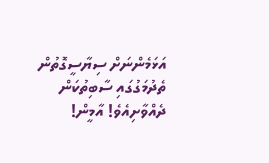އަޅަމެންނަށް ސިޔާސީގޮތުން ތެދުމަގުގައި ސާބިތުކަން ދެއްވާށިއެވެ! އާމީން!